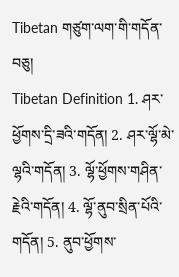Tibetan གཙུག་ལག་གི་གདོན་བཅུ།
Tibetan Definition 1. ཤར་ཕྱོགས་དྲི་ཟའི་གདོན། 2. ཤར་ལྷོ་མེ་ལྷའི་གདོན། 3. ལྷོ་ཕྱོགས་གཤིན་རྗེའི་གདོན། 4. ལྷོ་ནུབ་སྲིན་པོའི་གདོན། 5. ནུབ་ཕྱོགས་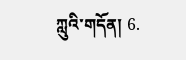ཀླུའི་གདོན། 6.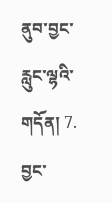ནུབ་བྱང་རླུང་ལྷའི་གདོན། 7. བྱང་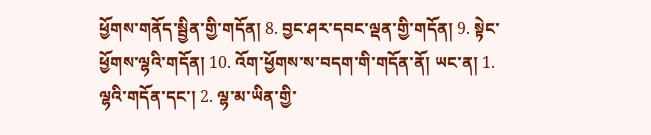ཕྱོགས་གནོད་སྦྱིན་གྱི་གདོན། 8. བྱང་ཤར་དབང་ལྡན་གྱི་གདོན། 9. སྟེང་ཕྱོགས་ལྷའི་གདོན། 10. འོག་ཕྱོགས་ས་བདག་གི་གདོན་ནོ། ཡང་ན། 1. ལྷའི་གདོན་དང་། 2. ལྷ་མ་ཡིན་གྱི་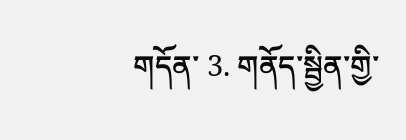གདོན་ 3. གནོད་སྦྱིན་གྱི་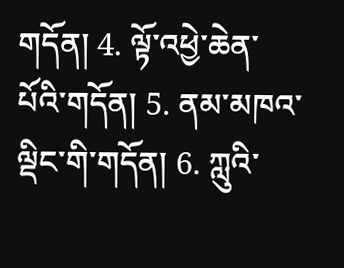གདོན། 4. ལྟོ་འཕྱེ་ཆེན་པོའི་གདོན། 5. ནམ་མཁའ་ལྡིང་གི་གདོན། 6. ཀླུའི་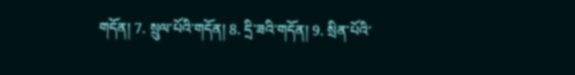གདོན། 7. སྲུལ་པོའི་གདོན། 8. དྲི་ཟའི་གདོན། 9. སྲིན་པོའི་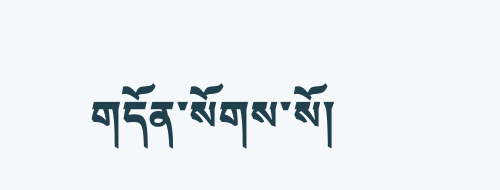གདོན་སོགས་སོ།